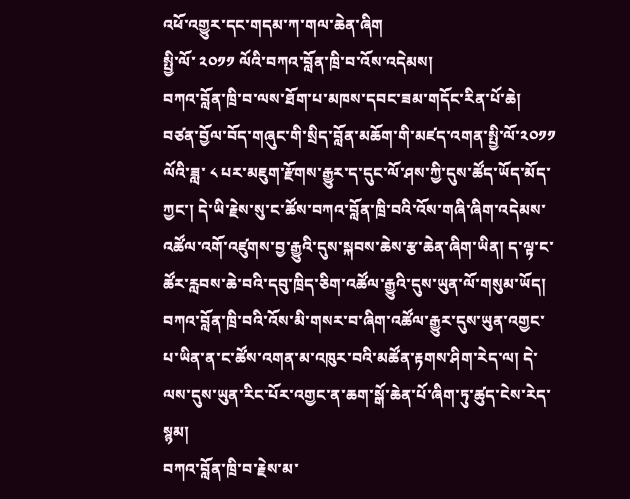འཕོ་འགྱུར་དང་གདམ་ཀ་གལ་ཆེན་ཞིག
སྤྱི་ལོ་ ༢༠༡༡ ལོའི་བཀའ་བློན་ཁྲི་བ་འོས་འདེམས།
བཀའ་བློན་ཁྲི་བ་ལས་ཐོག་པ་མཁས་དབང་ཟམ་གདོང་རིན་པོ་ཆེ། བཙན་བྱོལ་བོད་གཞུང་གི་སྲིད་བློན་མཆོག་གི་མཛད་འགན་སྤྱི་ལོ་༢༠༡༡ ལོའི་ཟླ་ ༨ པར་མཇུག་རྫོགས་རྒྱུར་ད་དུང་ལོ་ཤས་ཀྱི་དུས་ཚོད་ཡོད་མོད་ཀྱང་། དེ་ཡི་རྗེས་སུ་ང་ཚོས་བཀའ་བློན་ཁྲི་བའི་འོས་གཞི་ཞིག་འདེམས་འཚོལ་འགོ་འཛུགས་བྱ་རྒྱུའི་དུས་སྐབས་ཆེས་རྩ་ཆེན་ཞིག་ཡིན། ད་ལྟ་ང་ཚོར་རླབས་ཆེ་བའི་དབུ་ཁྲིད་ཅིག་འཚོལ་རྒྱུའི་དུས་ཡུན་ལོ་གསུམ་ཡོད། བཀའ་བློན་ཁྲི་བའི་འོས་མི་གསར་བ་ཞིག་འཚོལ་རྒྱུར་དུས་ཡུན་འགྱང་པ་ཡིན་ན་ང་ཚོས་འགན་མ་འཁུར་བའི་མཚོན་རྟགས་ཤིག་རེད་ལ། དེ་ལས་དུས་ཡུན་རིང་པོར་འགྱང་ན་ཆག་སྒོ་ཆེན་པོ་ཞིག་ཏུ་ཚུད་ངེས་རེད་སྙམ།
བཀའ་བློན་ཁྲི་བ་རྗེས་མ་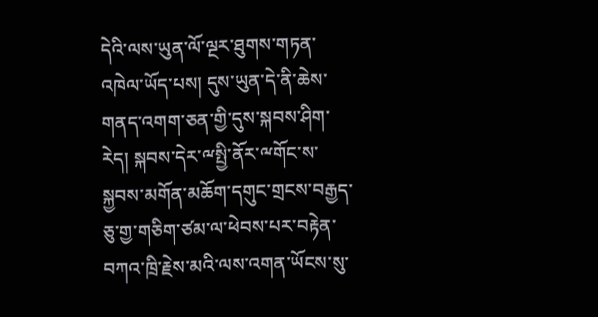དེའི་ལས་ཡུན་ལོ་ལྔར་ཐུགས་གཏན་འཁེལ་ཡོད་པས། དུས་ཡུན་དེ་ནི་ཆེས་གནད་འགག་ཅན་གྱི་དུས་སྐབས་ཤིག་རེད། སྐབས་དེར་ྋསྤྱི་ནོར་ྋགོང་ས་སྐྱབས་མགོན་མཆོག་དགུང་གྲངས་བརྒྱད་ཅུ་གྱ་གཅིག་ཙམ་ལ་ཕེབས་པར་བརྟེན་བཀའ་ཁྲི་རྗེས་མའི་ལས་འགན་ཡོངས་སུ་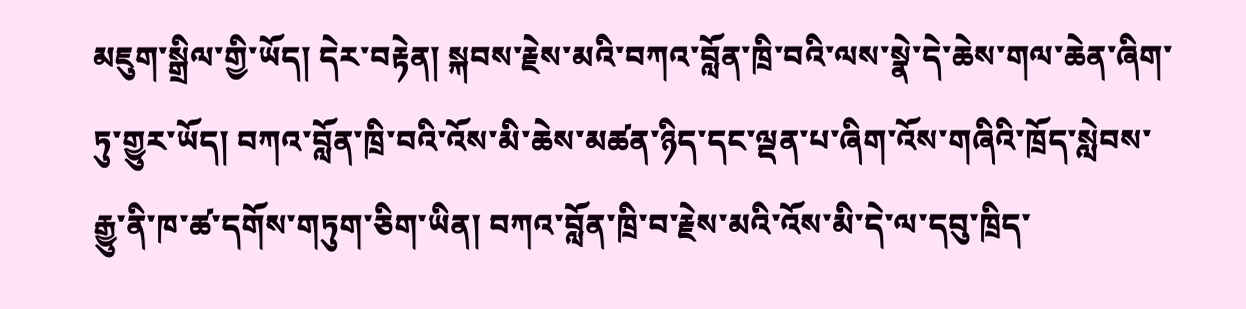མཇུག་སྒྲིལ་གྱི་ཡོད། དེར་བརྟེན། སྐབས་རྗེས་མའི་བཀའ་བློན་ཁྲི་བའི་ལས་སྣེ་དེ་ཆེས་གལ་ཆེན་ཞིག་ཏུ་གྱུར་ཡོད། བཀའ་བློན་ཁྲི་བའི་འོས་མི་ཆེས་མཚན་ཉིད་དང་ལྡན་པ་ཞིག་འོས་གཞིའི་ཁྲོད་སླེབས་རྒྱུ་ནི་ཁ་ཚ་དགོས་གཏུག་ཅིག་ཡིན། བཀའ་བློན་ཁྲི་བ་རྗེས་མའི་འོས་མི་དེ་ལ་དབུ་ཁྲིད་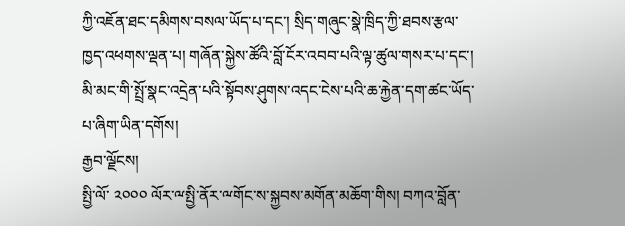ཀྱི་འཇོན་ཐང་དམིགས་བསལ་ཡོད་པ་དང་། སྲིད་གཞུང་སྣེ་ཁྲིད་ཀྱི་ཐབས་རྩལ་ཁྱད་འཕགས་ལྡན་པ། གཞོན་སྐྱེས་ཚོའི་བློ་ངོར་འབབ་པའི་ལྟ་ཚུལ་གསར་པ་དང་། མི་མང་གི་སྤྲོ་སྣང་འདྲེན་པའི་སྟོབས་ཤུགས་འདང་ངེས་པའི་ཆ་རྐྱེན་དག་ཚང་ཡོད་པ་ཞིག་ཡིན་དགོས།
རྒྱབ་ལྗོངས།
སྤྱི་ལོ་ ༢༠༠༠ ལོར་ྋསྤྱི་ནོར་ྋགོང་ས་སྐྱབས་མགོན་མཆོག་གིས། བཀའ་བློན་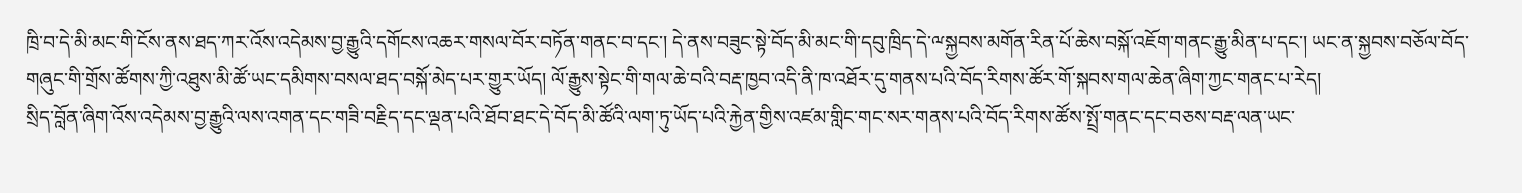ཁྲི་བ་དེ་མི་མང་གི་ངོས་ནས་ཐད་ཀར་འོས་འདེམས་བྱ་རྒྱུའི་དགོངས་འཆར་གསལ་བོར་བཏོན་གནང་བ་དང་། དེ་ནས་བཟུང་སྟེ་བོད་མི་མང་གི་དབུ་ཁྲིད་དེ་ྋསྐྱབས་མགོན་རིན་པོ་ཆེས་བསྐོ་འཇོག་གནང་རྒྱུ་མིན་པ་དང་། ཡང་ན་སྐྱབས་བཅོལ་བོད་གཞུང་གི་གྲོས་ཚོགས་ཀྱི་འཐུས་མི་ཚོ་ཡང་དམིགས་བསལ་ཐད་བསྐོ་མེད་པར་གྱུར་ཡོད། ལོ་རྒྱུས་སྟེང་གི་གལ་ཆེ་བའི་བརྡ་ཁྱབ་འདི་ནི་ཁ་འཐོར་དུ་གནས་པའི་བོད་རིགས་ཚོར་གོ་སྐབས་གལ་ཆེན་ཞིག་ཀྱང་གནང་པ་རེད།
སྲིད་བློན་ཞིག་འོས་འདེམས་བྱ་རྒྱུའི་ལས་འགན་དང་གཟི་བརྗིད་དང་ལྡན་པའི་ཐོབ་ཐང་དེ་བོད་མི་ཚོའི་ལག་ཏུ་ཡོད་པའི་རྐྱེན་གྱིས་འཛམ་གླིང་གང་སར་གནས་པའི་བོད་རིགས་ཚོས་སྤྲོ་གནང་དང་བཅས་བརྡ་ལན་ཡང་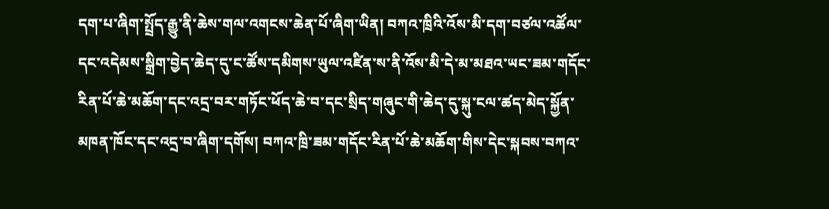དག་པ་ཞིག་སྤྲོད་རྒྱུ་ནི་ཆེས་གལ་འགངས་ཆེན་པོ་ཞིག་ཡིན། བཀའ་ཁྲིའི་འོས་མི་དག་བཙལ་འཚོལ་དང་འདེམས་སྒྲིག་བྱེད་ཆེད་དུ་ང་ཚོས་དམིགས་ཡུལ་འཛིན་ས་ནི་འོས་མི་དེ་མ་མཐའ་ཡང་ཟམ་གདོང་རིན་པོ་ཆེ་མཆོག་དང་འདྲ་བར་གཏོང་ཕོད་ཆེ་བ་དང་སྲིད་གཞུང་གི་ཆེད་དུ་སྐུ་ངལ་ཚད་མེད་སྐྱོན་མཁན་ཁོང་དང་འདྲ་བ་ཞིག་དགོས། བཀའ་ཁྲི་ཟམ་གདོང་རིན་པོ་ཆེ་མཆོག་གིས་དེང་སྐབས་བཀའ་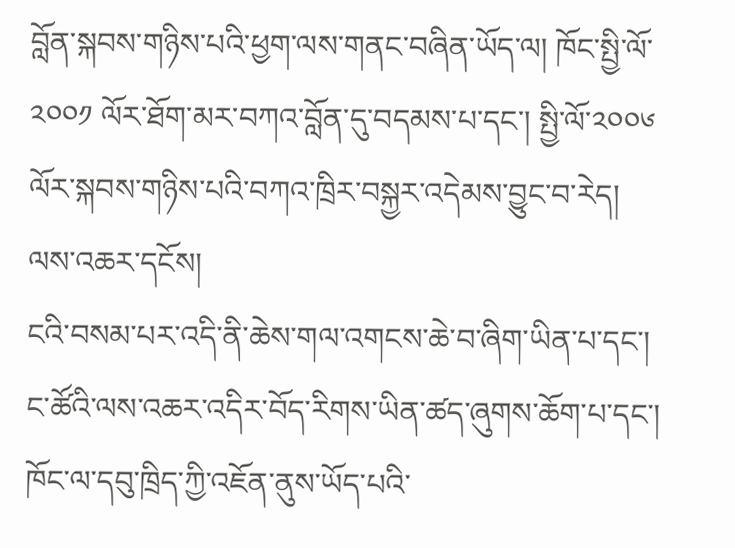བློན་སྐབས་གཉིས་པའི་ཕྱག་ལས་གནང་བཞིན་ཡོད་ལ། ཁོང་སྤྱི་ལོ་༢༠༠༡ ལོར་ཐོག་མར་བཀའ་བློན་དུ་བདམས་པ་དང་། སྤྱི་ལོ་༢༠༠༦ ལོར་སྐབས་གཉིས་པའི་བཀའ་ཁྲིར་བསྐྱར་འདེམས་བྱུང་བ་རེད།
ལས་འཆར་དངོས།
ངའི་བསམ་པར་འདི་ནི་ཆེས་གལ་འགངས་ཆེ་བ་ཞིག་ཡིན་པ་དང་། ང་ཚོའི་ལས་འཆར་འདིར་བོད་རིགས་ཡིན་ཚད་ཞུགས་ཆོག་པ་དང་། ཁོང་ལ་དབུ་ཁྲིད་ཀྱི་འཇོན་ནུས་ཡོད་པའི་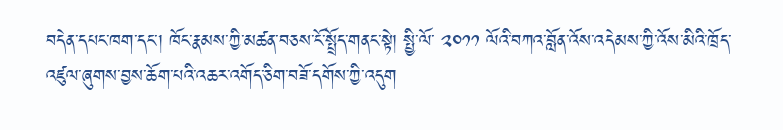བདེན་དཔང་ཁག་དང་། ཁོང་རྣམས་ཀྱི་མཚན་བཅས་ངོ་སྤྲོད་གནང་སྟེ། སྤྱི་ལོ་ ༢༠༡༡ ལོའི་བཀའ་བློན་འོས་འདེམས་ཀྱི་འོས་མིའི་ཁྲོད་འཛུལ་ཞུགས་བྱས་ཆོག་པའི་འཆར་འགོད་ཅིག་བཟོ་དགོས་ཀྱི་འདུག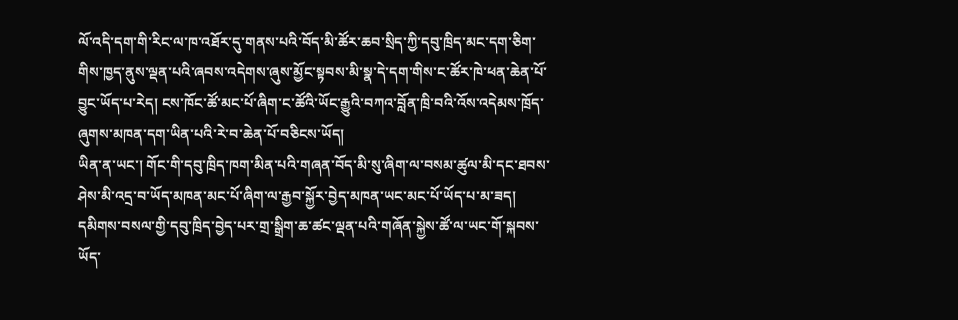ལོ་འདི་དག་གི་རིང་ལ་ཁ་འཐོར་དུ་གནས་པའི་བོད་མི་ཚོར་ཆབ་སྲིད་ཀྱི་དབུ་ཁྲིད་མང་དག་ཅིག་གིས་ཁྱད་ནུས་ལྡན་པའི་ཞབས་འདེགས་ཞུས་མྱོང་སྟབས་མི་སྣ་དེ་དག་གིས་ང་ཚོར་ཁེ་ཕན་ཆེན་པོ་བྱུང་ཡོད་པ་རེད། ངས་ཁོང་ཚོ་མང་པོ་ཞིག་ང་ཚོའི་ཡོང་རྒྱུའི་བཀའ་བློན་ཁྲི་བའི་འོས་འདེམས་ཁྲོད་ཞུགས་མཁན་དག་ཡིན་པའི་རེ་བ་ཆེན་པོ་བཅིངས་ཡོད།
ཡིན་ན་ཡང་། གོང་གི་དབུ་ཁྲིད་ཁག་མིན་པའི་གཞན་བོད་མི་སུ་ཞིག་ལ་བསམ་ཚུལ་མི་དང་ཐབས་ཤེས་མི་འདྲ་བ་ཡོད་མཁན་མང་པོ་ཞིག་ལ་རྒྱབ་སྐྱོར་བྱེད་མཁན་ཡང་མང་པོ་ཡོད་པ་མ་ཟད། དམིགས་བསལ་གྱི་དབུ་ཁྲིད་བྱེད་པར་གྲ་སྒྲིག་ཆ་ཚང་ལྡན་པའི་གཞོན་སྐྱེས་ཚོ་ལ་ཡང་གོ་སྐབས་ཡོད་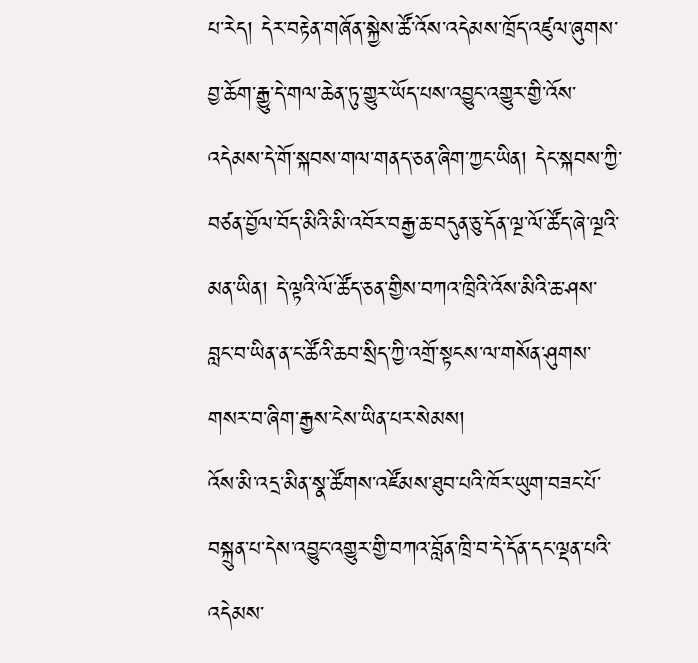པ་རེད། དེར་བརྟེན་གཞོན་སྐྱེས་ཚོ་འོས་འདེམས་ཁྲོད་འཛུལ་ཞུགས་བྱ་ཆོག་རྒྱུ་དེ་གལ་ཆེན་ཏུ་གྱུར་ཡོད་པས་འབྱུང་འགྱུར་གྱི་འོས་འདེམས་དེ་གོ་སྐབས་གལ་གནད་ཅན་ཞིག་ཀྱང་ཡིན། དེང་སྐབས་ཀྱི་བཙན་བྱོལ་བོད་མིའི་མི་འབོར་བརྒྱ་ཆ་བདུན་ཅུ་དོན་ལྔ་ལོ་ཚོད་ཞེ་ལྔའི་མན་ཡིན། དེ་ལྟའི་ལོ་ཚོད་ཅན་གྱིས་བཀའ་ཁྲིའི་འོས་མིའི་ཆ་ཤས་བླང་བ་ཡིན་ན་ང་ཚོའི་ཆབ་སྲིད་ཀྱི་འགྲོ་སྟངས་ལ་གསོན་ཤུགས་གསར་བ་ཞིག་རྒྱས་ངེས་ཡིན་པར་སེམས།
འོས་མི་འདྲ་མིན་སྣ་ཚོགས་འཛོམས་ཐུབ་པའི་ཁོར་ཡུག་བཟང་པོ་བསྐྲུན་པ་དེས་འབྱུང་འགྱུར་གྱི་བཀའ་བློན་ཁྲི་བ་དེ་དོན་དང་ལྡན་པའི་འདེམས་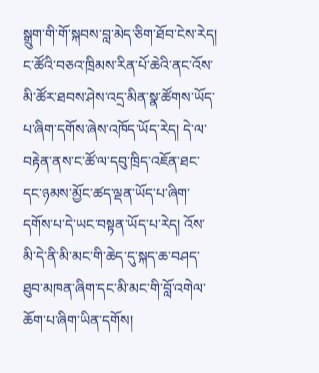སྒྲུག་གི་གོ་སྐབས་བླ་མེད་ཅིག་ཐོབ་ངེས་རེད། ང་ཚོའི་བཅའ་ཁྲིམས་རིན་པོ་ཆེའི་ནང་འོས་མི་ཚོར་ཐབས་ཤེས་འདྲ་མིན་སྣ་ཚོགས་ཡོད་པ་ཞིག་དགོས་ཞེས་འཁོད་ཡོད་རེད། དེ་ལ་བརྟེན་ནས་ང་ཚོ་ལ་དབུ་ཁྲིད་འཇོན་ཐང་དང་ཉམས་མྱོང་ཚད་ལྡན་ཡོད་པ་ཞིག་དགོས་པ་དེ་ཡང་བསྟན་ཡོད་པ་རེད། འོས་མི་དེ་ནི་མི་མང་གི་ཆེད་དུ་སྐད་ཆ་བཤད་ཐུབ་མཁན་ཞིག་དང་མི་མང་གི་བློ་འགེལ་ཆོག་པ་ཞིག་ཡིན་དགོས།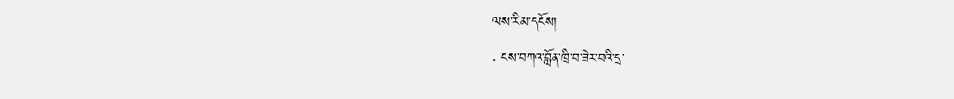ལས་རིམ་དངོས།
· ངས་བཀའ་བློན་ཁྲི་བ་ཟེར་བའི་དྲ་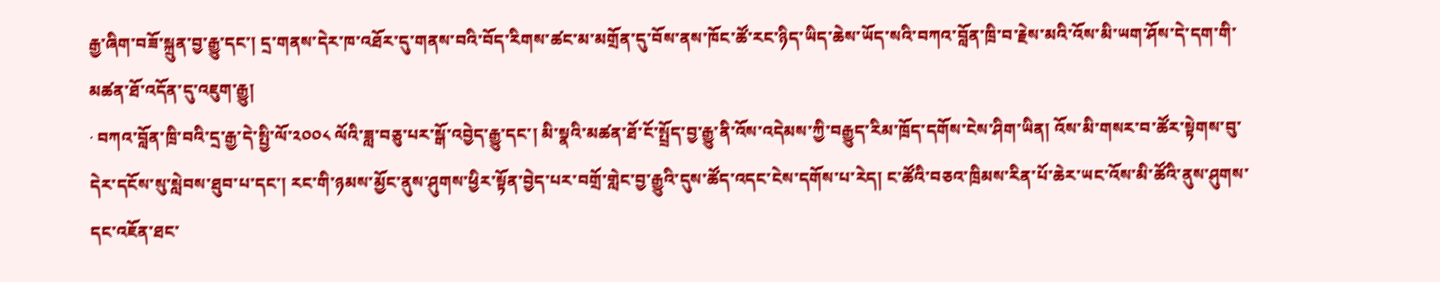རྒྱ་ཞིག་བཟོ་སྐྲུན་བྱ་རྒྱུ་དང་། དྲ་གནས་དེར་ཁ་འཐོར་དུ་གནས་བའི་བོད་རིགས་ཚང་མ་མགྲོན་དུ་བོས་ནས་ཁོང་ཚོ་རང་ཉིད་ཡིད་ཆེས་ཡོད་སའི་བཀའ་བློན་ཁྲི་བ་རྗེས་མའི་འོས་མི་ཡག་ཤོས་དེ་དག་གི་མཚན་ཐོ་འདོན་དུ་འཇུག་རྒྱུ།
· བཀའ་བློན་ཁྲི་བའི་དྲ་རྒྱ་དེ་སྤྱི་ལོ་༢༠༠༨ ལོའི་ཟླ་བཅུ་པར་སྒོ་འབྱེད་རྒྱུ་དང་། མི་སྣའི་མཚན་ཐོ་ངོ་སྤྲོད་བྱ་རྒྱུ་ནི་འོས་འདེམས་ཀྱི་བརྒྱུད་རིམ་ཁྲོད་དགོས་ངེས་ཤིག་ཡིན། འོས་མི་གསར་བ་ཚོར་སྟེགས་བུ་དེར་དངོས་སུ་སླེབས་ཐུབ་པ་དང་། རང་གི་ཉམས་མྱོང་ནུས་ཤུགས་ཕྱིར་སྟོན་བྱེད་པར་བགྲོ་གླེང་བྱ་རྒྱུའི་དུས་ཚོད་འདང་ངེས་དགོས་པ་རེད། ང་ཚོའི་བཅའ་ཁྲིམས་རིན་པོ་ཆེར་ཡང་འོས་མི་ཚོའི་ནུས་ཤུགས་དང་འཇོན་ཐང་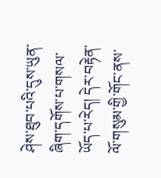ཤེས་ཐུབ་པའི་དུས་ཡུན་ཞིག་དགོས་པ་གསལ་ཡོད་པ་རེད། དེར་བརྟེན་ལོ་གསུམ་གྱི་གོང་ནས་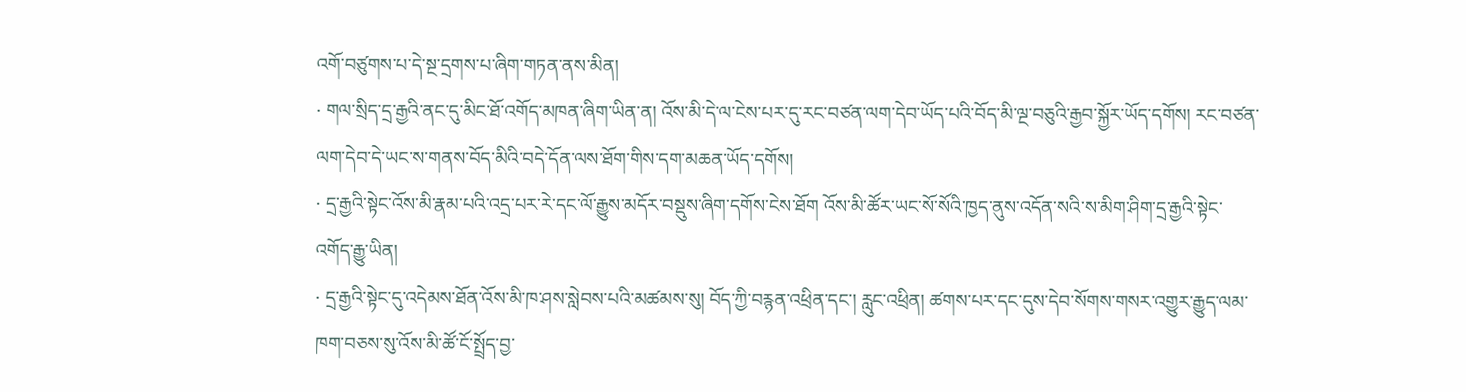འགོ་བཙུགས་པ་དེ་སྔ་དྲགས་པ་ཞིག་གཏན་ནས་མིན།
· གལ་སྲིད་དྲ་རྒྱའི་ནང་དུ་མིང་ཐོ་འགོད་མཁན་ཞིག་ཡིན་ན། འོས་མི་དེ་ལ་ངེས་པར་དུ་རང་བཙན་ལག་དེབ་ཡོད་པའི་བོད་མི་ལྔ་བཅུའི་རྒྱབ་སྐྱོར་ཡོད་དགོས། རང་བཙན་ལག་དེབ་དེ་ཡང་ས་གནས་བོད་མིའི་བདེ་དོན་ལས་ཐོག་གིས་དག་མཆན་ཡོད་དགོས།
· དྲ་རྒྱའི་སྟེང་འོས་མི་རྣམ་པའི་འདྲ་པར་རེ་དང་ལོ་རྒྱུས་མདོར་བསྡུས་ཞིག་དགོས་ངེས་ཐོག འོས་མི་ཚོར་ཡང་སོ་སོའི་ཁྱད་ནུས་འདོན་སའི་ས་མིག་ཤིག་དྲ་རྒྱའི་སྟེང་འགོད་རྒྱུ་ཡིན།
· དྲ་རྒྱའི་སྟེང་དུ་འདེམས་ཐོན་འོས་མི་ཁ་ཤས་སླེབས་པའི་མཚམས་སུ། བོད་ཀྱི་བརྙན་འཕྲིན་དང་། རླུང་འཕྲིན། ཚགས་པར་དང་དུས་དེབ་སོགས་གསར་འགྱུར་རྒྱུད་ལམ་ཁག་བཅས་སུ་འོས་མི་ཚོ་ངོ་སྤྲོད་བྱ་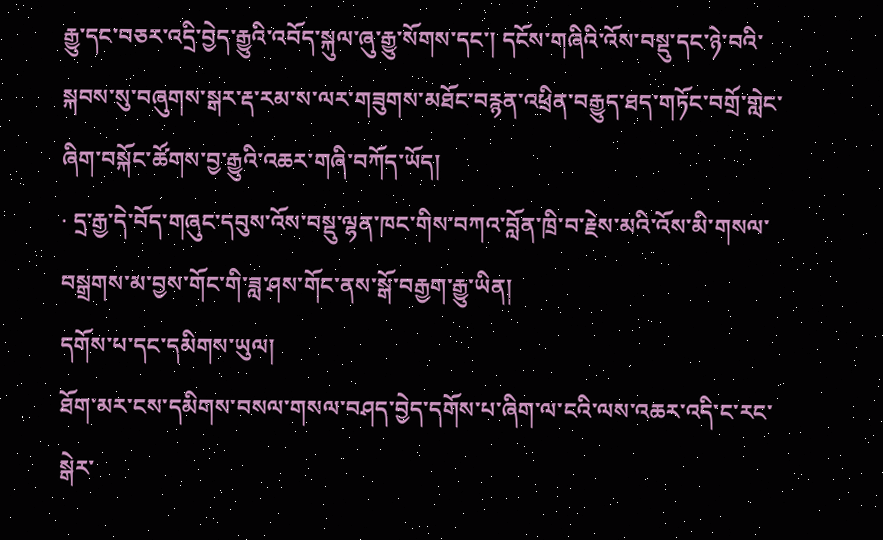རྒྱུ་དང་བཅར་འདྲི་བྱེད་རྒྱུའི་འབོད་སྐུལ་ཞུ་རྒྱུ་སོགས་དང་། དངོས་གཞིའི་འོས་བསྡུ་དང་ཉེ་བའི་སྐབས་སུ་བཞུགས་སྒར་རྡ་རམ་ས་ལར་གཟུགས་མཐོང་བརྙན་འཕྲིན་བརྒྱུད་ཐད་གཏོང་བགྲོ་གླེང་ཞིག་བསྐོང་ཚོགས་བྱ་རྒྱུའི་འཆར་གཞི་བཀོད་ཡོད།
· དྲ་རྒྱ་དེ་བོད་གཞུང་དབུས་འོས་བསྡུ་ལྷན་ཁང་གིས་བཀའ་བློན་ཁྲི་བ་རྗེས་མའི་འོས་མི་གསལ་བསྒྲགས་མ་བྱས་གོང་གི་ཟླ་ཤས་གོང་ནས་སྒོ་བརྒྱག་རྒྱུ་ཡིན།
དགོས་པ་དང་དམིགས་ཡུལ།
ཐོག་མར་ངས་དམིགས་བསལ་གསལ་བཤད་བྱེད་དགོས་པ་ཞིག་ལ་ངའི་ལས་འཆར་འདི་ང་རང་སྒེར་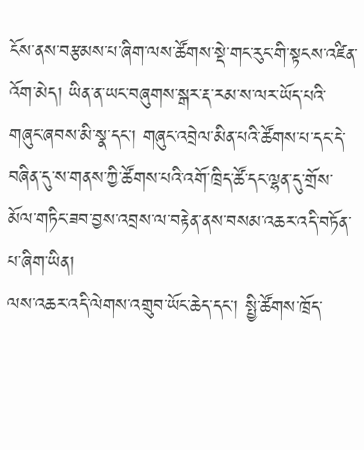ངོས་ནས་བརྩམས་པ་ཞིག་ལས་ཚོགས་སྡེ་གང་རུང་གི་སྟངས་འཛིན་འོག་མེད། ཡིན་ན་ཡང་བཞུགས་སྒར་རྡ་རམ་ས་ལར་ཡོད་པའི་གཞུང་ཞབས་མི་སྣ་དང་། གཞུང་འབྲེལ་མིན་པའི་ཚོགས་པ་དང་དེ་བཞིན་དུ་ས་གནས་ཀྱི་ཚོགས་པའི་འགོ་ཁྲིད་ཚོ་དང་ལྷན་དུ་གྲོས་མོལ་གཏིང་ཟབ་བྱས་འབྲས་ལ་བརྟེན་ནས་བསམ་འཆར་འདི་བཏོན་པ་ཞིག་ཡིན།
ལས་འཆར་འདི་ལེགས་འགྲུབ་ཡོང་ཆེད་དང་། སྤྱི་ཚོགས་ཁྲོད་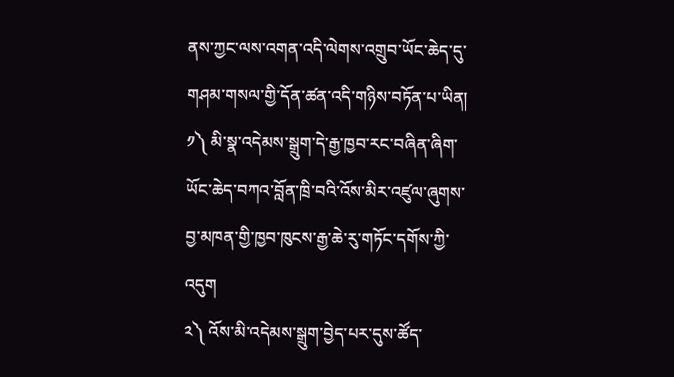ནས་ཀྱང་ལས་འགན་འདི་ལེགས་འགྲུབ་ཡོང་ཆེད་དུ་གཤམ་གསལ་གྱི་དོན་ཚན་འདི་གཉིས་བཏོན་པ་ཡིན།
༡༽ མི་སྣ་འདེམས་སྒྲུག་དེ་རྒྱ་ཁྱབ་རང་བཞིན་ཞིག་ཡོང་ཆེད་བཀའ་བློན་ཁྲི་བའི་འོས་མིར་འཛུལ་ཞུགས་བྱ་མཁན་གྱི་ཁྱབ་ཁུངས་རྒྱ་ཆེ་རུ་གཏོང་དགོས་ཀྱི་འདུག
༢༽ འོས་མི་འདེམས་སྒྲུག་བྱེད་པར་དུས་ཚོད་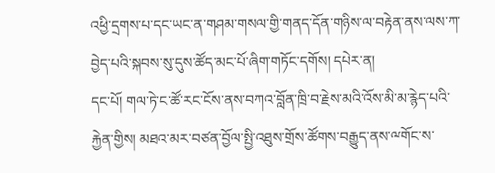འཕྱི་དྲགས་པ་དང་ཡང་ན་གཤམ་གསལ་གྱི་གནད་དོན་གཉིས་ལ་བརྟེན་ནས་ལས་ཀ་བྱེད་པའི་སྐབས་སུ་དུས་ཚོད་མང་པོ་ཞིག་གཏོང་དགོས། དཔེར་ན།
དང་པོ། གལ་ཏེ་ང་ཚོ་རང་ངོས་ནས་བཀའ་བློན་ཁྲི་བ་རྗེས་མའི་འོས་མི་མ་རྙེད་པའི་རྐྱེན་གྱིས། མཐའ་མར་བཙན་བྱོལ་སྤྱི་འཐུས་གྲོས་ཚོགས་བརྒྱུད་ནས་ྋགོང་ས་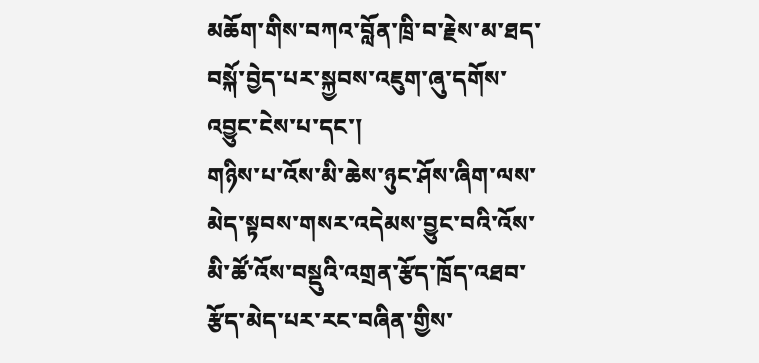མཆོག་གིས་བཀའ་བློན་ཁྲི་བ་རྗེས་མ་ཐད་བསྐོ་བྱེད་པར་སྐྱབས་འཇུག་ཞུ་དགོས་འབྱུང་ངེས་པ་དང་།
གཉིས་པ་འོས་མི་ཆེས་ཉུང་ཤོས་ཞིག་ལས་མེད་སྟབས་གསར་འདེམས་བྱུང་བའི་འོས་མི་ཚོ་འོས་བསྡུའི་འགྲན་རྩོད་ཁྲོད་འཐབ་རྩོད་མེད་པར་རང་བཞིན་གྱིས་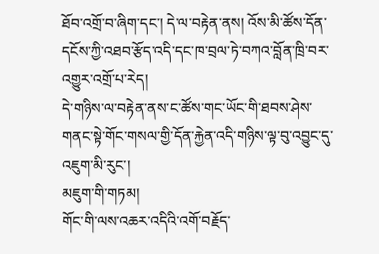ཐོབ་འགྲོ་བ་ཞིག་དང་། དེ་ལ་བརྟེན་ནས། འོས་མི་ཚོས་དོན་དངོས་ཀྱི་འཐབ་རྩོད་འདི་དང་ཁ་བྲལ་ཏེ་བཀའ་བློན་ཁྲི་བར་འགྱུར་འགྲོ་པ་རེད།
དེ་གཉིས་ལ་བརྟེན་ནས་ང་ཚོས་གང་ཡོང་གི་ཐབས་ཤེས་གནང་སྟེ་གོང་གསལ་གྱི་དོན་རྐྱེན་འདི་གཉིས་ལྟ་བུ་འབྱུང་དུ་འཇུག་མི་རུང་།
མཇུག་གི་གཏམ།
གོང་གི་ལས་འཆར་འདིའི་འགོ་བརྗོད་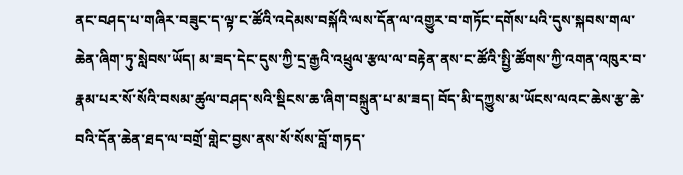ནང་བཤད་པ་གཞིར་བཟུང་ད་ལྟ་ང་ཚོའི་འདེམས་བསྐོའི་ལས་དོན་ལ་འགྱུར་བ་གཏོང་དགོས་པའི་དུས་སྐབས་གལ་ཆེན་ཞིག་ཏུ་སླེབས་ཡོད། མ་ཟད་དེང་དུས་ཀྱི་དྲ་རྒྱའི་འཕྲུལ་རྩལ་ལ་བརྟེན་ནས་ང་ཚོའི་སྤྱི་ཚོགས་ཀྱི་འགན་འཁུར་བ་རྣམ་པར་སོ་སོའི་བསམ་ཚུལ་བཤད་སའི་སྡིངས་ཆ་ཞིག་བསྐྲུན་པ་མ་ཟད། བོད་མི་དཀྱུས་མ་ཡོངས་ལའང་ཆེས་རྩ་ཆེ་བའི་དོན་ཆེན་ཐད་ལ་བགྲོ་གླེང་བྱས་ནས་སོ་སོས་བློ་གཏད་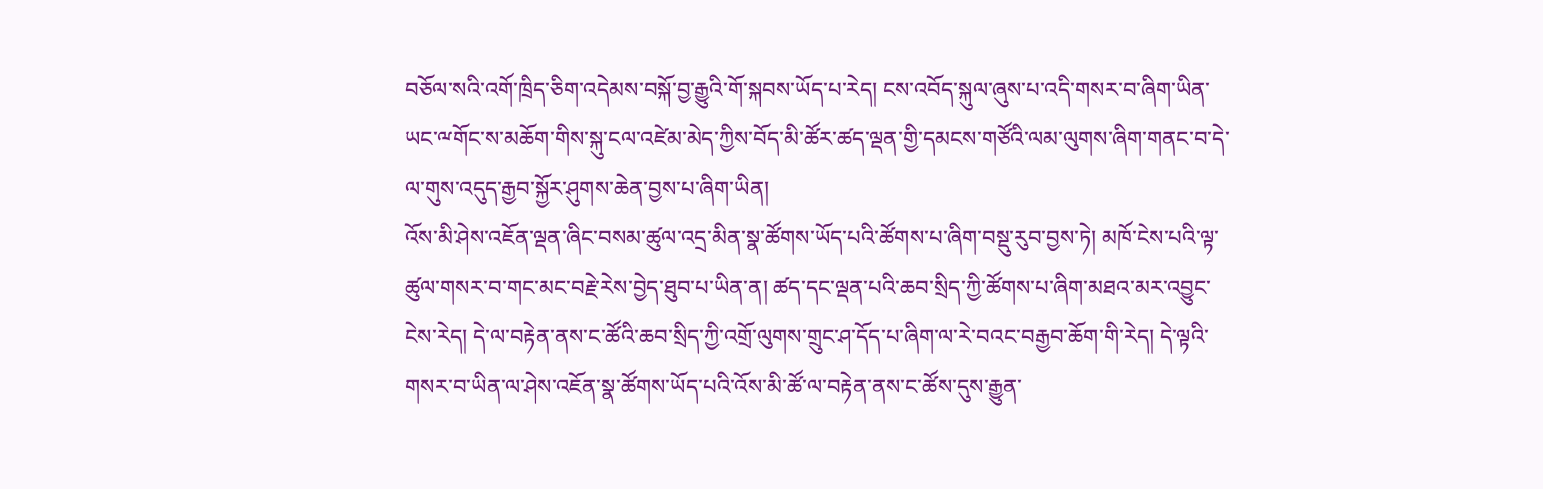བཅོལ་སའི་འགོ་ཁྲིད་ཅིག་འདེམས་བསྐོ་བྱ་རྒྱུའི་གོ་སྐབས་ཡོད་པ་རེད། ངས་འབོད་སྐུལ་ཞུས་པ་འདི་གསར་བ་ཞིག་ཡིན་ཡང་ྋགོང་ས་མཆོག་གིས་སྐུ་ངལ་འཛེམ་མེད་ཀྱིས་བོད་མི་ཚོར་ཚད་ལྡན་གྱི་དམངས་གཙོའི་ལམ་ལུགས་ཞིག་གནང་བ་དེ་ལ་གུས་འདུད་རྒྱབ་སྐྱོར་ཤུགས་ཆེན་བྱས་པ་ཞིག་ཡིན།
འོས་མི་ཤེས་འཇོན་ལྡན་ཞིང་བསམ་ཚུལ་འདྲ་མིན་སྣ་ཚོགས་ཡོད་པའི་ཚོགས་པ་ཞིག་བསྡུ་རུབ་བྱས་ཏེ། མཁོ་ངེས་པའི་ལྟ་ཚུལ་གསར་བ་གང་མང་བརྗེ་རེས་བྱེད་ཐུབ་པ་ཡིན་ན། ཚད་དང་ལྡན་པའི་ཆབ་སྲིད་ཀྱི་ཚོགས་པ་ཞིག་མཐའ་མར་འབྱུང་ངེས་རེད། དེ་ལ་བརྟེན་ནས་ང་ཚོའི་ཆབ་སྲིད་ཀྱི་འགྲོ་ལུགས་གྲུང་ཤ་དོད་པ་ཞིག་ལ་རེ་བའང་བརྒྱབ་ཆོག་གི་རེད། དེ་ལྟའི་གསར་བ་ཡིན་ལ་ཤེས་འཇོན་སྣ་ཚོགས་ཡོད་པའི་འོས་མི་ཚོ་ལ་བརྟེན་ནས་ང་ཚོས་དུས་རྒྱུན་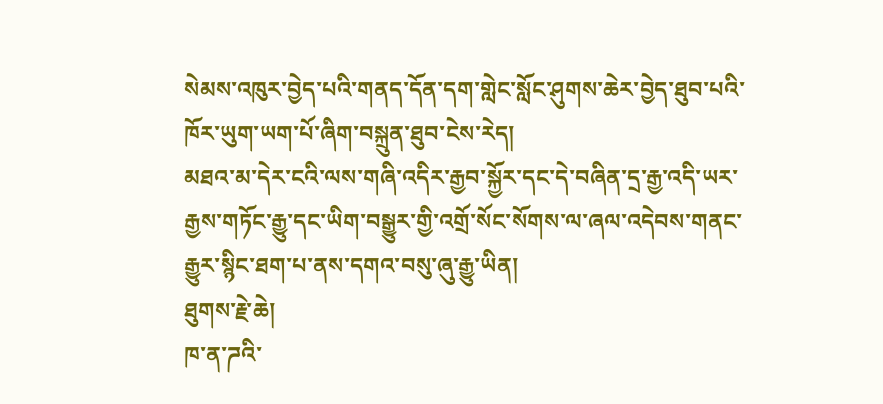སེམས་འཁུར་བྱེད་པའི་གནད་དོན་དག་གླེང་སློང་ཤུགས་ཆེར་བྱེད་ཐུབ་པའི་ཁོར་ཡུག་ཡག་པོ་ཞིག་བསྐྲུན་ཐུབ་ངེས་རེད།
མཐའ་མ་དེར་ངའི་ལས་གཞི་འདིར་རྒྱབ་སྐྱོར་དང་དེ་བཞིན་དྲ་རྒྱ་འདི་ཡར་རྒྱས་གཏོང་རྒྱུ་དང་ཡིག་བསྒྱུར་གྱི་འགྲོ་སོང་སོགས་ལ་ཞལ་འདེབས་གནང་རྒྱུར་སྙིང་ཐག་པ་ནས་དགའ་བསུ་ཞུ་རྒྱུ་ཡིན།
ཐུགས་རྗེ་ཆེ།
ཁ་ན་ཌའི་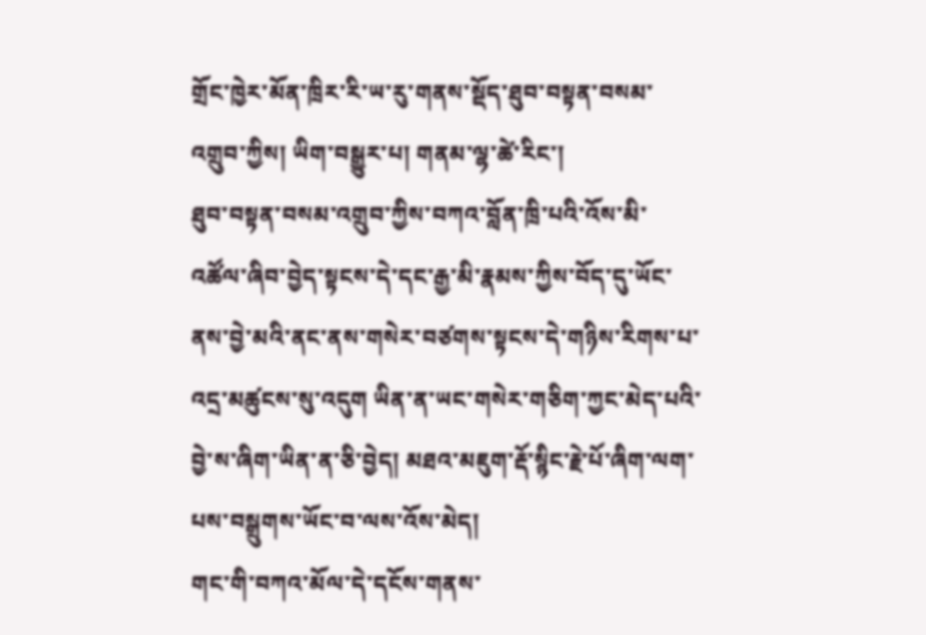གྲོང་ཁྱེར་མོན་ཁྲིར་རི་ཡ་རུ་གནས་སྡོད་ཐུབ་བསྟན་བསམ་འགྲུབ་ཀྱིས། ཡིག་བསྒྱུར་པ། གནམ་ལྷ་ཚེ་རིང་།
ཐུབ་བསྟན་བསམ་འགྲུབ་ཀྱིས་བཀའ་བློན་ཁྲི་པའི་འོས་མི་འཚོལ་ཞིབ་བྱེད་སྟངས་དེ་དང་རྒྱ་མི་རྣམས་ཀྱིས་བོད་དུ་ཡོང་ནས་བྱེ་མའི་ནང་ནས་གསེར་བཙགས་སྟངས་དེ་གཉིས་རིགས་པ་འདྲ་མཚུངས་སུ་འདུག ཡིན་ན་ཡང་གསེར་གཅིག་ཀྱང་མེད་པའི་བྱེ་ས་ཞིག་ཡིན་ན་ཅི་བྱེད། མཐའ་མཇུག་རྡོ་སྙིང་རྗེ་པོ་ཞིག་ལག་པས་བསྒྲུགས་ཡོང་བ་ལས་འོས་མེད།
གང་གི་བཀའ་མོལ་དེ་དངོས་གནས་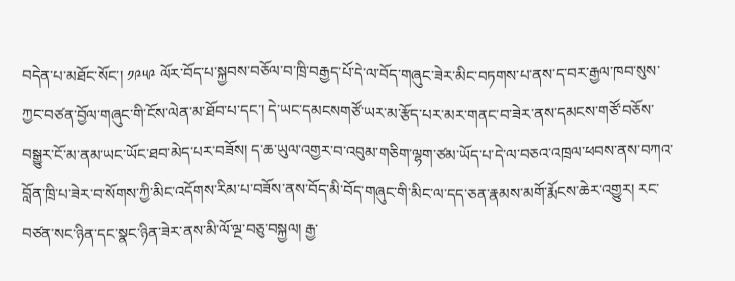བདེན་པ་མཐོང་སོང་། ༡༩༥༩ ལོར་བོད་པ་སྐྱབས་བཅོལ་བ་ཁྲི་བརྒྱད་པོ་དེ་ལ་བོད་གཞུང་ཟེར་མིང་བཏགས་པ་ནས་ད་བར་རྒྱལ་ཁབ་སུས་ཀྱང་བཙན་བྱོལ་གཞུང་གི་ངོས་ལེན་མ་ཐོབ་པ་དང་། དེ་ཡང་དམངསགཙོ་ཡར་མ་རྩོད་པར་མར་གནང་བ་ཟེར་ནས་དམངས་གཙོ་བཅོས་བསྒྱུར་ངོ་མ་ནམ་ཡང་ཡོང་ཐབ་མེད་པར་བཟོས། ད་ཆ་ཡུལ་འགྱར་བ་འབུམ་གཅིག་ལྷག་ཙམ་ཡོད་པ་དེ་ལ་བཅའ་འཁྲལ་ཕབས་ནས་བཀའ་བློན་ཁྲི་པ་ཟེར་བ་སོགས་ཀྱི་མིང་འདོགས་རིམ་པ་བཟོས་ནས་བོད་མི་བོད་གཞུང་གི་མིང་ལ་དད་ཅན་རྣམས་མགོ་རྨོངས་ཆེར་འགྱུར། རང་བཙན་སང་ཉིན་དང་སྣང་ཉིན་ཟེར་ནས་མི་ལོ་ལྔ་བཅུ་བསྐྱལ། རྒྱ་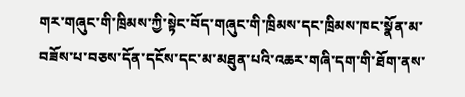གར་གཞུང་གི་ཁྲིམས་ཀྱི་སྟེང་བོད་གཞུང་གི་ཁྲིམས་དང་ཁྲིམས་ཁང་སྣོན་མ་བཟོས་པ་བཅས་དོན་དངོས་དང་མ་མཐུན་པའི་འཆར་གཞི་དག་གི་ཐོག་ནས་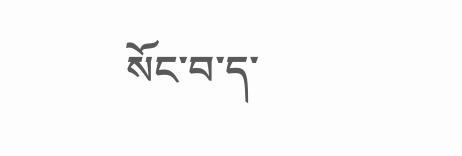སོང་བ་ད་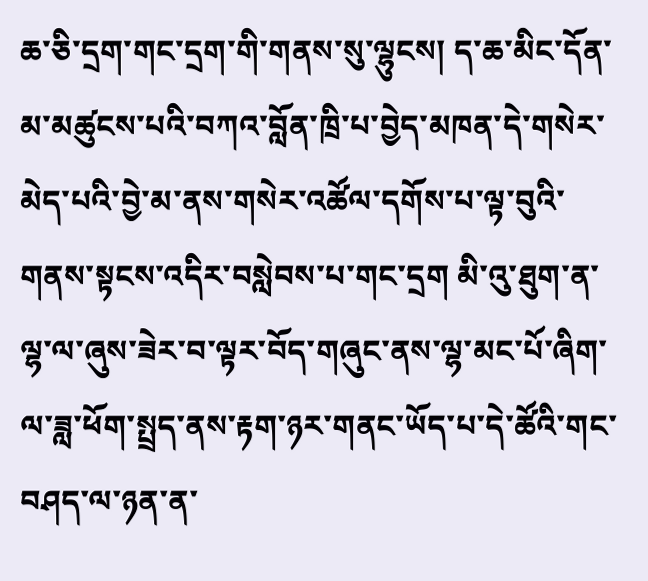ཆ་ཅི་དྲག་གང་དྲག་གི་གནས་སུ་ལྷུངས། ད་ཆ་མིང་དོན་མ་མཚུངས་པའི་བཀའ་བློན་ཁྲི་པ་བྱེད་མཁན་དེ་གསེར་མེད་པའི་བྱེ་མ་ནས་གསེར་འཚོལ་དགོས་པ་ལྟ་བུའི་གནས་སྟངས་འདིར་བསླེབས་པ་གང་དྲག མི་འུ་ཐུག་ན་ལྷ་ལ་ཞུས་ཟེར་བ་ལྟར་བོད་གཞུང་ནས་ལྷ་མང་པོ་ཞིག་ལ་ཟླ་ཕོག་སྤྲད་ནས་རྟག་ཉར་གནང་ཡོད་པ་དེ་ཚོའི་གང་བཤད་ལ་ཉན་ན་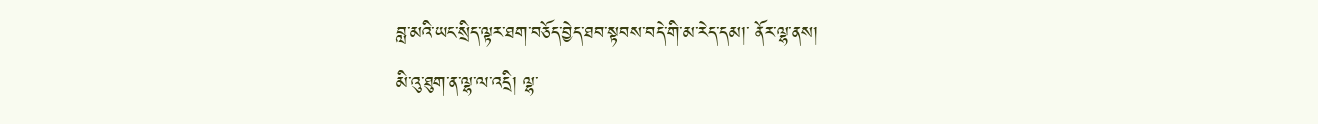བླ་མའི་ཡང་སྲིད་ལྟར་ཐག་བཅོད་བྱེད་ཐབ་སྟབས་བདེ་གི་མ་རེད་དམ།་ ནོར་ལྷ་ནས།
མི་འུ་ཐུག་ན་ལྷ་ལ་འདྲི། ལྷ་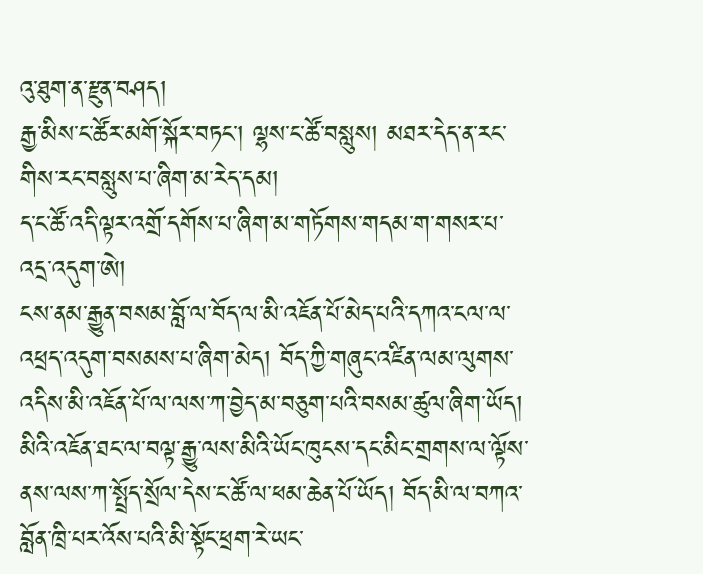འུ་ཐུག་ན་རྫུན་བཤད།
རྒྱ་མིས་ང་ཚོར་མགོ་སྐོར་བཏང་། ལྷས་ང་ཚོ་བསླུས། མཐར་དེད་ན་རང་གིས་རང་བསླུས་པ་ཞིག་མ་རེད་དམ།
ད་ང་ཚོ་འདི་ལྟར་འགྲོ་དགོས་པ་ཞིག་མ་གཏོགས་གདམ་ག་གསར་པ་འདྲ་འདུག་ཨེ།
ངས་ནམ་རྒྱུན་བསམ་བློ་ལ་བོད་ལ་མི་འཇོན་པོ་མེད་པའི་དཀའ་ངལ་ལ་འཕྲད་འདུག་བསམས་པ་ཞིག་མེད། བོད་ཀྱི་གཞུང་འཛིན་ལམ་ལུགས་འདིས་མི་འཇོན་པོ་ལ་ལས་ཀ་བྱེད་མ་བཅུག་པའི་བསམ་ཚུལ་ཞིག་ཡོད། མིའི་འཇོན་ཐང་ལ་བལྟ་རྒྱུ་ལས་མིའི་ཡོང་ཁུངས་དང་མིང་གྲགས་ལ་ལྟོས་ནས་ལས་ཀ་སྤྲོད་སྲོལ་དེས་ང་ཚོ་ལ་ཕམ་ཆེན་པོ་ཡོད། བོད་མི་ལ་བཀའ་བློན་ཁྲི་པར་འོས་པའི་མི་སྟོང་ཕྲག་རེ་ཡང་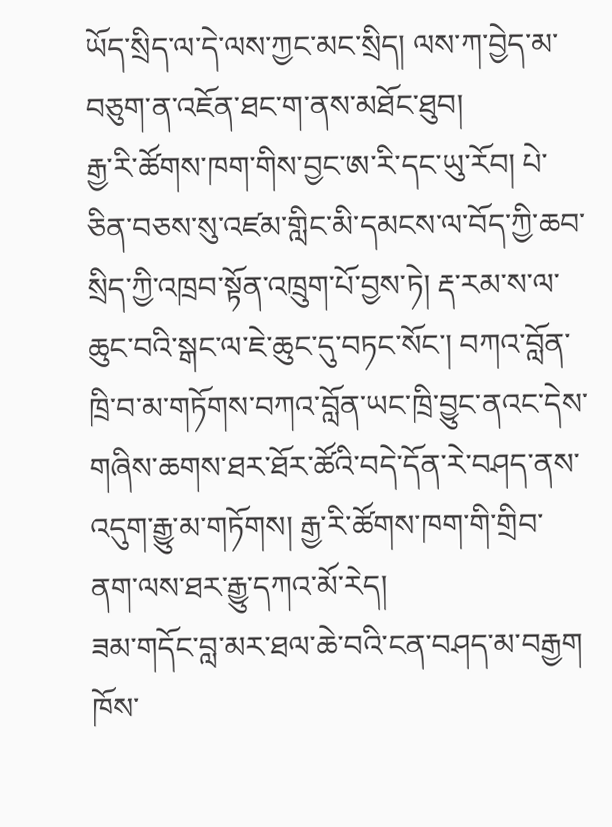ཡོད་སྲིད་ལ་དེ་ལས་ཀྱང་མང་སྲིད། ལས་ཀ་བྱེད་མ་བཅུག་ན་འཇོན་ཐང་ག་ནས་མཐོང་ཐུབ།
རྒྱ་རི་ཚོགས་ཁག་གིས་བྱང་ཨ་རི་དང་ཡུ་རོབ། པེ་ཅིན་བཅས་སུ་འཛམ་གླིང་མི་དམངས་ལ་བོད་ཀྱི་ཆབ་སྲིད་ཀྱི་འཁྲབ་སྟོན་འཁྲུག་པོ་བྱས་ཏེ། རྡ་རམ་ས་ལ་ཆུང་བའི་སྒང་ལ་ཇེ་ཆུང་དུ་བཏང་སོང་། བཀའ་བློན་ཁྲི་བ་མ་གཏོགས་བཀའ་བློན་ཡང་ཁྲི་བྱུང་ནའང་དེས་གཞིས་ཆགས་ཐར་ཐོར་ཚོའི་བདེ་དོན་རེ་བཤད་ནས་འདུག་རྒྱུ་མ་གཏོགས། རྒྱ་རི་ཚོགས་ཁག་གི་གྲིབ་ནག་ལས་ཐར་རྒྱུ་དཀའ་མོ་རེད།
ཟམ་གདོང་བླ་མར་ཐལ་ཆེ་བའི་ངན་བཤད་མ་བརྒྱག ཁོས་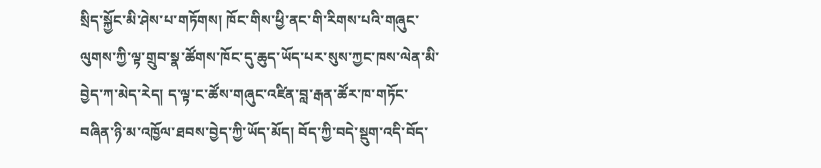སྲིད་སྐྱོང་མི་ཤེས་པ་གཏོགས། ཁོང་གིས་ཕྱི་ནང་གི་རིགས་པའི་གཞུང་ལུགས་ཀྱི་ལྟ་གྲུབ་སྣ་ཚོགས་ཁོང་དུ་ཆུད་ཡོད་པར་སུས་ཀྱང་ཁས་ལེན་མི་བྱེད་ཀ་མེད་རེད། ད་ལྟ་ང་ཚོས་གཞུང་འཛིན་བླ་རྒན་ཚོར་ཁ་གཏོང་བཞིན་ཉི་མ་འཁྱོལ་ཐབས་བྱེད་ཀྱི་ཡོད་མོད། བོད་ཀྱི་བདེ་སྡུག་འདི་བོད་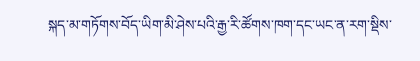སྐད་མ་གཏོགས་བོད་ཡིག་མི་ཤེས་པའི་རྒྱ་རི་ཚོགས་ཁག་དང་ཡང་ན་རག་སྡིས་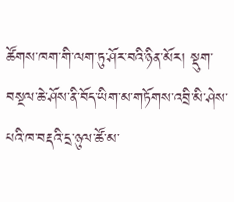ཚོགས་ཁག་གི་ལག་ཏུ་ཤོར་བའི་ཉིན་མོར། སྡུག་བསྔལ་ཆེ་ཤོས་ནི་བོད་ཡིག་མ་གཏོགས་འབྲི་མི་ཤེས་པའི་ཁ་བརྡའི་དྲ་ཉུལ་ཚོ་མ་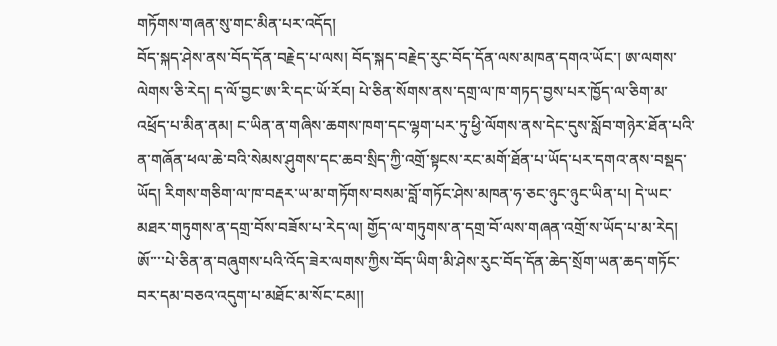གཏོགས་གཞན་སུ་གང་མིན་པར་འདོད།
བོད་སྐད་ཤེས་ནས་བོད་དོན་བརྗེད་པ་ལས། བོད་སྐད་བརྗེད་རུང་བོད་དོན་ལས་མཁན་དགའ་ཡོང་། ཨ་ལགས་ལེགས་ཅི་རེད། ད་ལོ་བྱང་ཨ་རི་དང་ཡོ་རོབ། པེ་ཅིན་སོགས་ནས་དགྲ་ལ་ཁ་གཏད་བྱས་པར་ཁྱོད་ལ་ཅིག་མ་འཕྲོད་པ་མིན་ནམ། ང་ཡིན་ན་གཞིས་ཆགས་ཁག་དང་ལྷག་པར་ཏུ་ཕྱི་ལོགས་ནས་དེང་དུས་སློབ་གཉེར་ཐོན་པའི་ན་གཞོན་ཕལ་ཆེ་བའི་སེམས་ཤུགས་དང་ཆབ་སྲིད་ཀྱི་འགྲོ་སྟངས་རང་མགོ་ཐོན་པ་ཡོད་པར་དགའ་ནས་བསྡད་ཡོད། རིགས་གཅིག་ལ་ཁ་བརྡར་ཡ་མ་གཏོགས་བསམ་བློ་གཏོང་ཤེས་མཁན་ཧ་ཅང་ཉུང་ཉུང་ཡིན་པ། དེ་ཡང་མཐར་གཏུགས་ན་དགྲ་བོས་བཟོས་པ་རེད་ལ། གྱོད་ལ་གཏུགས་ན་དགྲ་བོ་ལས་གཞན་འགྲོ་ས་ཡོད་པ་མ་རེད། ཨོ་་་་པེ་ཅིན་ན་བཞུགས་པའི་འོད་ཟེར་ལགས་ཀྱིས་བོད་ཡིག་མི་ཤེས་རུང་བོད་དོན་ཆེད་སྲོག་ཡན་ཆད་གཏོང་བར་དམ་བཅའ་འདུག་པ་མཐོང་མ་སོང་ངམ།།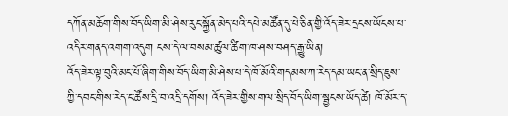དཀོན་མཆོག་གིས་བོད་ཡིག་མི་ཤེས་རུང་སྐྱོན་མེད་པའི་དཔེ་མཚོན་དུ་པེ་ཅིན་གྱི་འོད་ཟེར་དྲངས་ཡོངས་པ་འདིར་གནད་འགག་འདུག ངས་དེ་ལ་བསམ་ཚུལ་ཚིག་ཁ་ཤས་བཤད་རྒྱུ་ཡིན།
འོད་ཟེར་ལྟ་བུའི་མང་པོ་ཞིག་གིས་བོད་ཡིག་མི་ཤེས་པ་དེ་ཁོ་མོའི་གདམས་ཀ་རེད་དམ་ཡང་ན་སྲིད་ཇུས་ཀྱི་དབང་གིས་རེད་ང་ཚོས་དྲི་བ་འདྲི་དགོས། འོད་ཟེར་གྱིས་གལ་སྲིད་བོད་ཡིག་སྦྱངས་ཡོད་ཚེ། ཁོ་མོར་ད་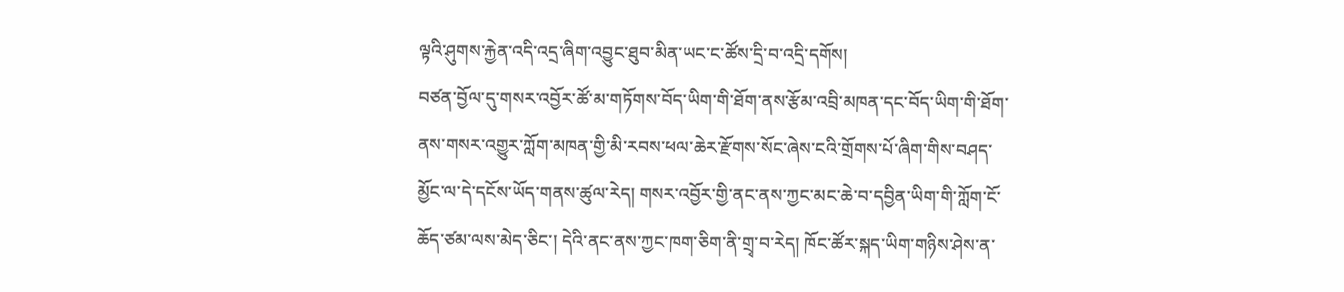ལྟའི་ཤུགས་རྐྱེན་འདི་འདྲ་ཞིག་འབྱུང་ཐུབ་མིན་ཡང་ང་ཚོས་དྲི་བ་འདྲི་དགོས།
བཙན་བྱོལ་དུ་གསར་འབྱོར་ཚོ་མ་གཏོགས་བོད་ཡིག་གི་ཐོག་ནས་རྩོམ་འབྲི་མཁན་དང་བོད་ཡིག་གི་ཐོག་ནས་གསར་འགྱུར་ཀློག་མཁན་གྱི་མི་རབས་ཕལ་ཆེར་རྫོགས་སོང་ཞེས་ངའི་གྲོགས་པོ་ཞིག་གིས་བཤད་མྱོང་ལ་དེ་དངོས་ཡོད་གནས་ཚུལ་རེད། གསར་འབྱོར་གྱི་ནང་ནས་ཀྱང་མང་ཆེ་བ་དབྱིན་ཡིག་གི་ཀློག་ངོ་ཆོད་ཙམ་ལས་མེད་ཅིང་། དེའི་ནང་ནས་ཀྱང་ཁག་ཅིག་ནི་གྲྭ་བ་རེད། ཁོང་ཚོར་སྐད་ཡིག་གཉིས་ཤེས་ན་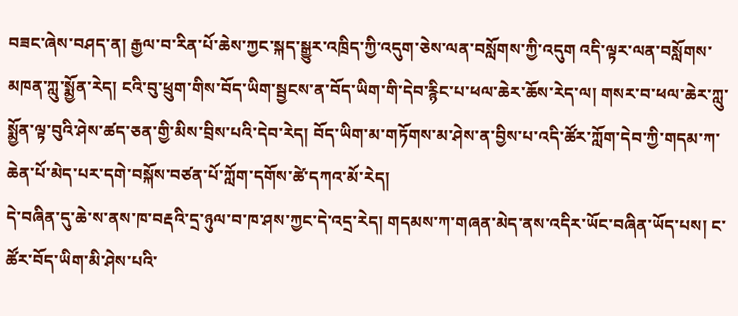བཟང་ཞེས་བཤད་ན། རྒྱལ་བ་རིན་པོ་ཆེས་ཀྱང་སྐད་སྒྱུར་འཁྲིད་ཀྱི་འདུག་ཅེས་ལན་བསློགས་ཀྱི་འདུག འདི་ལྟར་ལན་བསློགས་མཁན་ཀླུ་སྨྱོན་རེད། ངའི་བུ་ཕྲུག་གིས་བོད་ཡིག་སྦྱངས་ན་བོད་ཡིག་གི་དེབ་རྙིང་པ་ཕལ་ཆེར་ཆོས་རེད་ལ། གསར་བ་ཕལ་ཆེར་ཀླུ་སྨྱོན་ལྟ་བུའི་ཤེས་ཚད་ཅན་གྱི་མིས་བྲིས་པའི་དེབ་རེད། བོད་ཡིག་མ་གཏོགས་མ་ཤེས་ན་བྱིས་པ་འདི་ཚོར་ཀློག་དེབ་ཀྱི་གདམ་ཀ་ཆེན་པོ་མེད་པར་དགེ་བསྐོས་བཙན་པོ་ཀློག་དགོས་ཚེ་དཀའ་མོ་རེད།
དེ་བཞིན་དུ་ཆེ་ས་ནས་ཁ་བརྡའི་དྲ་ཉུལ་བ་ཁ་ཤས་ཀྱང་དེ་འདྲ་རེད། གདམས་ཀ་གཞན་མེད་ནས་འདིར་ཡོང་བཞིན་ཡོད་པས། ང་ཚོར་བོད་ཡིག་མི་ཤེས་པའི་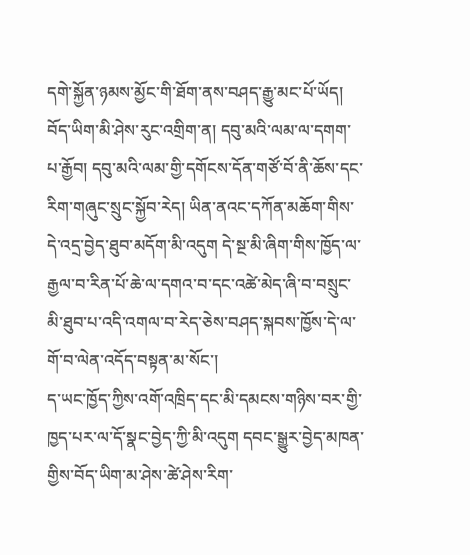དགེ་སྐྱོན་ཉམས་མྱོང་གི་ཐོག་ནས་བཤད་རྒྱུ་མང་པོ་ཡོད།
བོད་ཡིག་མི་ཤེས་རུང་འགྲིག་ན། དབུ་མའི་ལམ་ལ་དགག་པ་རྒྱོབ། དབུ་མའི་ལམ་གྱི་དགོངས་དོན་གཙོ་བོ་ནི་ཆོས་དང་རིག་གཞུང་སྲུང་སྐྱོབ་རེད། ཡིན་ནའང་དཀོན་མཆོག་གིས་དེ་འདྲ་བྱེད་ཐུབ་མདོག་མི་འདུག དེ་སྔ་མི་ཞིག་གིས་ཁྱོད་ལ་རྒྱལ་བ་རིན་པོ་ཆེ་ལ་དགའ་བ་དང་འཚེ་མེད་ཞི་བ་བསྲུང་མི་ཐུབ་པ་འདི་འགལ་བ་རེད་ཅེས་བཤད་སྐབས་ཁྱོས་དེ་ལ་གོ་བ་ལེན་འདོད་བསྟན་མ་སོང་།
ད་ཡང་ཁྱོད་ཀྱིས་འགོ་འཁྲིད་དང་མི་དམངས་གཉིས་བར་གྱི་ཁྱད་པར་ལ་དོ་སྣང་བྱེད་ཀྱི་མི་འདུག དབང་སྒྱུར་བྱེད་མཁན་གྱིས་བོད་ཡིག་མ་ཤེས་ཚེ་ཤེས་རིག་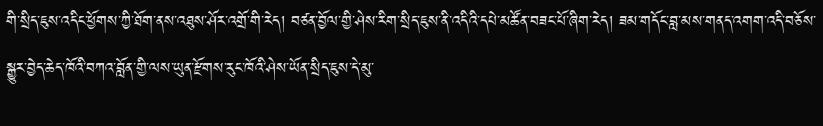གི་སྲིད་ཇུས་འདིང་ཕྱོགས་ཀྱི་ཐོག་ནས་འཐུས་ཤོར་འགྲོ་གི་རེད། བཙན་བྱོལ་གྱི་ཤེས་རིག་སྲིད་ཇུས་ནི་འདིའི་དཔེ་མཚོན་བཟང་པོ་ཞིག་རེད། ཟམ་གདོང་བླ་མས་གནད་འགག་འདི་བཅོས་སྒྱུར་བྱེད་ཆེད་ཁོའི་བཀའ་བློན་གྱི་ལས་ཡུན་རྫོགས་རུང་ཁོའི་ཤེས་ཡོན་སྲིད་ཇུས་དེ་མུ་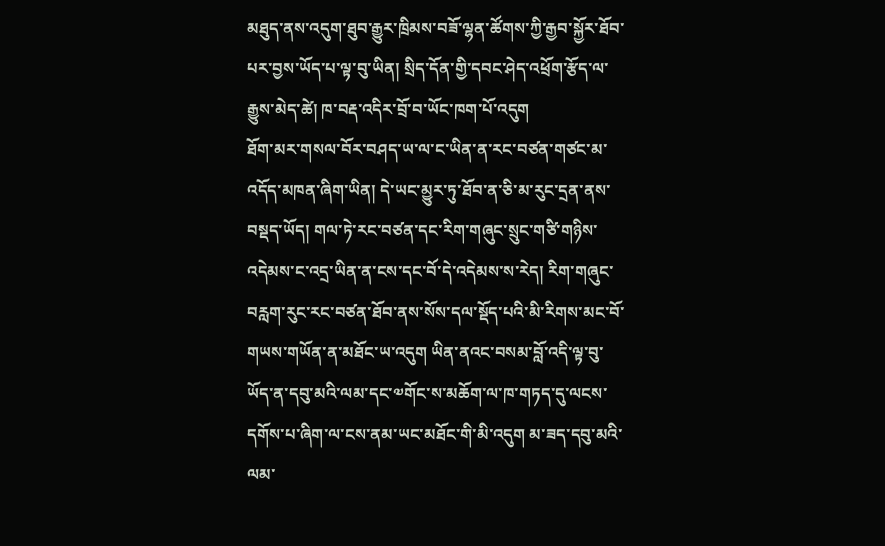མཐུད་ནས་འདུག་ཐུབ་རྒྱུར་ཁྲིམས་བཟོ་ལྷན་ཚོགས་ཀྱི་རྒྱབ་སྐྱོར་ཐོབ་པར་བྱས་ཡོད་པ་ལྟ་བུ་ཡིན། སྲིད་དོན་གྱི་དབང་ཤེད་འཕྲོག་རྩོད་ལ་རྒྱུས་མེད་ཚེ། ཁ་བརྡ་འདིར་བྲོ་བ་ཡོང་ཁག་པོ་འདུག
ཐོག་མར་གསལ་བོར་བཤད་ཡ་ལ་ང་ཡིན་ན་རང་བཙན་གཙང་མ་འདོད་མཁན་ཞིག་ཡིན། དེ་ཡང་མྱུར་ཏུ་ཐོབ་ན་ཅི་མ་རུང་དྲན་ནས་བསྡད་ཡོད། གལ་ཏེ་རང་བཙན་དང་རིག་གཞུང་སྲུང་གཙི་གཉིས་འདེམས་ང་འདྲ་ཡིན་ན་ངས་དང་བོ་དེ་འདེམས་ས་རེད། རིག་གཞུང་བརླག་རུང་རང་བཙན་ཐོབ་ནས་སོས་དལ་སྡོད་པའི་མི་རིགས་མང་བོ་གཡས་གཡོན་ན་མཐོང་ཡ་འདུག ཡིན་ནའང་བསམ་བློ་འདི་ལྟ་བུ་ཡོད་ན་དབུ་མའི་ལམ་དང་༧གོང་ས་མཆོག་ལ་ཁ་གཏད་དུ་ལངས་དགོས་པ་ཞིག་ལ་ངས་ནམ་ཡང་མཐོང་གི་མི་འདུག མ་ཟད་དབུ་མའི་ལམ་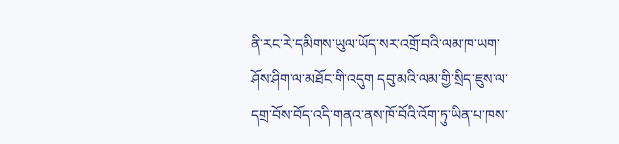ནི་རང་རེ་དམིགས་ཡུལ་ཡོད་སར་འགྲོ་བའི་ལམ་ཁ་ཡག་ཤོས་ཤིག་ལ་མཐོང་གི་འདུག དབུ་མའི་ལམ་གྱི་སྲིད་ཇུས་ལ་དགྲ་བོས་བོད་འདི་གནའ་ནས་ཁོ་བོའི་འོག་ཏུ་ཡིན་པ་ཁས་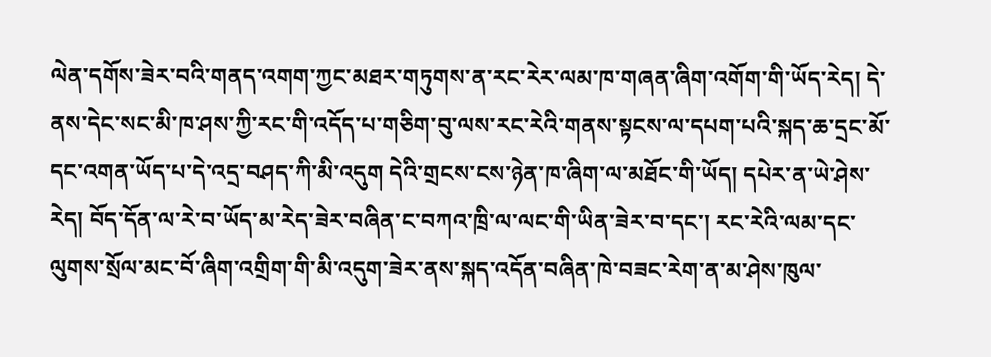ལེན་དགོས་ཟེར་བའི་གནད་འགག་ཀྱང་མཐར་གཏུགས་ན་རང་རེར་ལམ་ཁ་གཞན་ཞིག་འགོག་གི་ཡོད་རེད། དེ་ནས་དེང་སང་མི་ཁ་ཤས་ཀྱི་རང་གི་འདོད་པ་གཅིག་བུ་ལས་རང་རེའི་གནས་སྟངས་ལ་དཔག་པའི་སྐད་ཆ་དྲང་མོ་དང་འགན་ཡོད་པ་དེ་འདྲ་བཤད་ཀི་མི་འདུག དེའི་གྲངས་ངས་ཉེན་ཁ་ཞིག་ལ་མཐོང་གི་ཡོད། དཔེར་ན་ཡེ་ཤེས་རེད། བོད་དོན་ལ་རེ་བ་ཡོད་མ་རེད་ཟེར་བཞིན་ང་བཀའ་ཁྲི་ལ་ལང་གི་ཡིན་ཟེར་བ་དང་། རང་རེའི་ལམ་དང་ལུགས་སྲོལ་མང་བོ་ཞིག་འགྲིག་གི་མི་འདུག་ཟེར་ནས་སྐད་འདོན་བཞིན་ཁེ་བཟང་རེག་ན་མ་ཤེས་ཁུལ་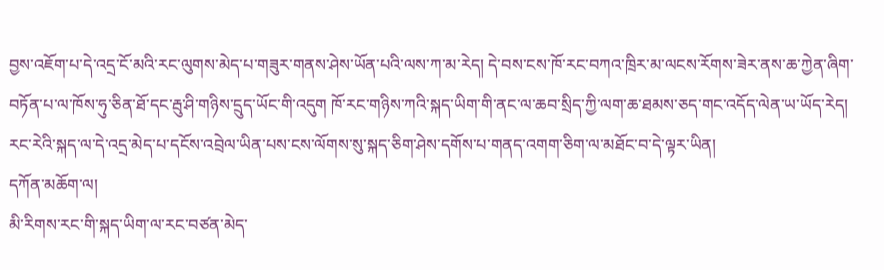བྱས་འཇོག་པ་དེ་འདྲ་ངོ་མའི་རང་ལུགས་མེད་པ་གཟུར་གནས་ཤེས་ཡོན་པའི་ལས་ཀ་མ་རེད། དེ་བས་ངས་ཁོ་རང་བཀའ་ཁྲིར་མ་ལངས་རོགས་ཟེར་ནས་ཆ་ཀྱེན་ཞིག་བཏོན་པ་ལ་ཁོས་ཧུ་ཅིན་ཐོ་དང་རྦུ་ཤི་གཉིས་དྲུད་ཡོང་གི་འདུག ཁོ་རང་གཉིས་ཀའི་སྐད་ཡིག་གི་ནང་ལ་ཆབ་སྲིད་ཀྱི་ལག་ཆ་ཐམས་ཅད་གང་འདོད་ལེན་ཡ་ཡོད་རེད།
རང་རེའི་སྐད་ལ་དེ་འདྲ་མེད་པ་དངོས་འབྲེལ་ཡིན་པས་ངས་ལོགས་སུ་སྐད་ཅིག་ཤེས་དགོས་པ་གནད་འགག་ཅིག་ལ་མཐོང་བ་དེ་ལྟར་ཡིན།
དཀོན་མཆོག་ལ།
མི་རིགས་རང་གི་སྐད་ཡིག་ལ་རང་བཙན་མེད་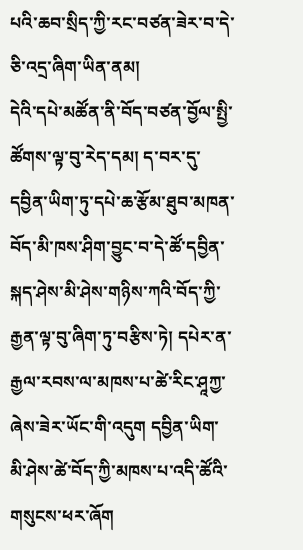པའི་ཆབ་སྲིད་ཀྱི་རང་བཙན་ཟེར་བ་དེ་ཅི་འདྲ་ཞིག་ཡིན་ནམ།
དེའི་དཔེ་མཚོན་ནི་བོད་བཙན་བྱོལ་སྤྱི་ཚོགས་ལྟ་བུ་རེད་དམ། ད་བར་དུ་དབྱིན་ཡིག་ཏུ་དཔེ་ཆ་རྩོམ་ཐུབ་མཁན་བོད་མི་ཁས་ཤིག་བྱུང་བ་དེ་ཚོ་དབྱིན་སྐད་ཤེས་མི་ཤེས་གཉིས་ཀའི་བོད་ཀྱི་རྒྱན་ལྟ་བུ་ཞིག་ཏུ་བརྩིས་ཏེ། དཔེར་ན་རྒྱལ་རབས་ལ་མཁས་པ་ཚེ་རིང་ཤཱཀྱ་ཞེས་ཟེར་ཡོང་གི་འདུག དབྱིན་ཡིག་མི་ཤེས་ཚེ་བོད་ཀྱི་མཁས་པ་འདི་ཚོའི་གསུངས་ཕར་ཞོག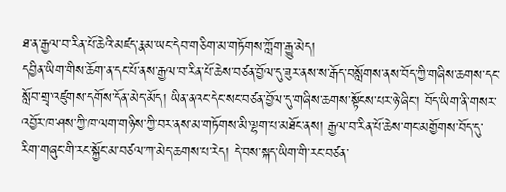ཐ་ན་རྒྱལ་བ་རིན་པོ་ཆེའི་མཛད་རྣམ་ཡང་དེབ་གཅིག་མ་གཏོགས་ཀློག་རྒྱུ་མེད།
དབྱིན་ཡིག་གིས་ཆོག་ན་དང་པོ་ནས་རྒྱལ་བ་རིན་པོ་ཆེས་བཙན་བྱོལ་དུ་ཟུར་ནས་ས་རྒོད་བསློགས་ནས་བོད་ཀྱི་གཞིས་ཆགས་དང་སློབ་གྲྭ་འཛུགས་དགོས་དོན་མེད་མོད། ཡིན་ནའང་དེང་སང་བཙན་བྱོལ་དུ་གཞིས་ཆགས་སྟོངས་པར་ཉེ་ཞིང་། བོད་ཡིག་ནི་གསར་འབྱོར་ཁ་ཤས་ཀྱི་ཁ་ལག་གཉིས་ཀྱི་བར་ནས་མ་གཏོགས་མི་ལྷག་པ་མཐོང་ནས། རྒྱལ་བ་རིན་པོ་ཆེས་གང་མགྱོགས་བོད་དུ་རིག་གཞུང་གི་རང་སྐྱོང་མ་བཙལ་ཀ་མེད་ཆགས་པ་རེད། དེ་བས་སྐད་ཡིག་གི་རང་བཙན་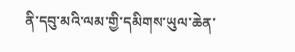ནི་དབུ་མའི་ལམ་གྱི་དམིགས་ཡུལ་ཆེན་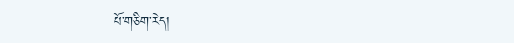པོ་གཅིག་རེད།